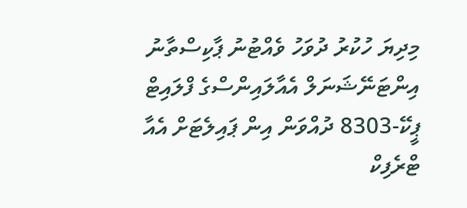މިދިޔަ ހުކުރު ދުވަހު ވެއްޓުނު ޕާކިސްތާނު އިންޓަނޭޝަނަލް އެއާލައިންސްގެ ފްލައިޓް ޕީކޭ-8303 ދުއްވަން އިން ޕައިލެޓަށް އެއާ ޓްރެފިކް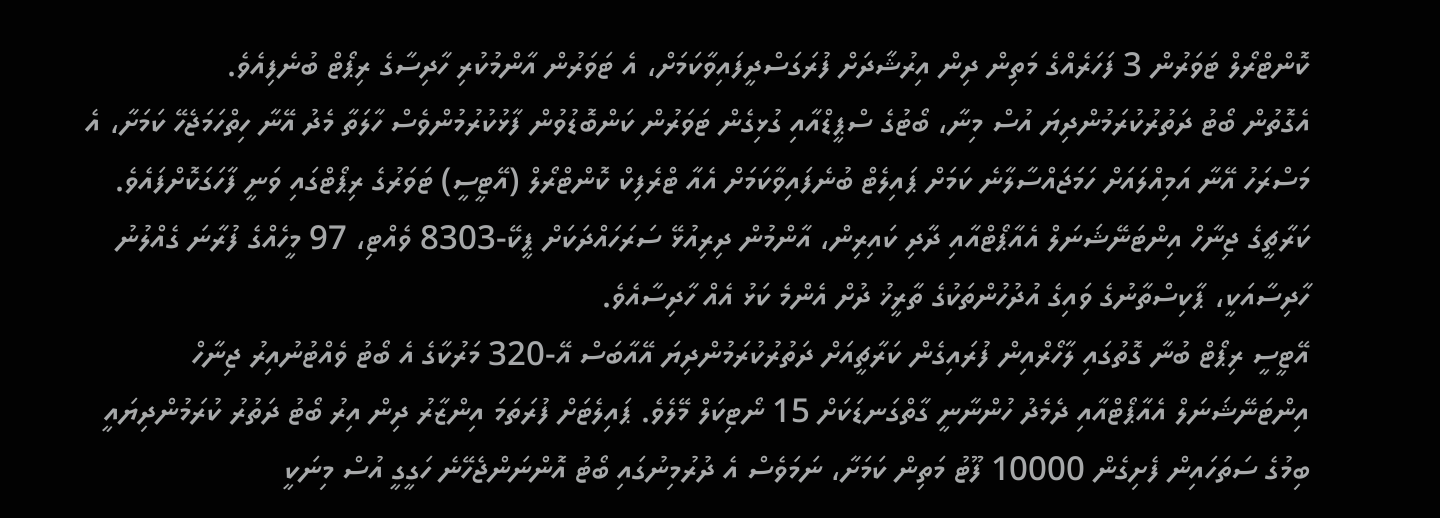ކޮންޓްރޯލް ޓަވަރުން 3 ފަހަރެއްގެ މަތިން ދިން އިރުޝާދަށް ފުރަގަސްދީފައިވާކަމަށް، އެ ޓަވަރުން އާންމުކުރި ހާދިސާގެ ރިޕޯޓް ބުނެފިއެވެ.
އެގޮތުން ބޯޓު ދަތުރުކުރަމުންދިޔަ އުސް މިނާ، ބޯޓުގެ ސްޕީޑްއާއި ގުޅިގެން ޓަވަރުން ކަންބޮޑުވުން ފާޅުކުރުމުންވެސް ހާލަތާ މެދު އޭނާ ހިތްހަމަޖެހޭ ކަމަށާ، އެ މަސްރަހު އޭނާ އަމިއްލައަށް ހަމަޖައްސާލާނެ ކަމަށް ޕައިލެޓް ބުނެފައިވާކަމަށް އެއާ ޓްރެފިކް ކޮންޓްރޯލް (އޭޓީސީ) ޓަވަރުގެ ރިޕޯޓްގައި ވަނީ ފާހަގަކޮށްފައެވެ.
ކަރާޗީގެ ޖިނާހް އިންޓަނޭޝަނަލް އެއާޕޯޓްއާއި ދާދި ކައިރިން، އާންމުން ދިރިއުޅޭ ސަރަހައްދަކަށް ޕީކޭ-8303 ވެއްޓި، 97 މީހެއްގެ ފުރާނަ ގެއްލުނު ހާދިސާއަކީ، ޕާކިސްތާނުގެ ވައިގެ އުދުހުންތަކުގެ ތާރީޚު ދުށް އެންމެ ކަޅު އެއް ހާދިސާއެވެ.
އޭޓީސީ ރިޕޯޓް ބުނާ ގޮތުގައި ލާހޯރްއިން ފުރައިގެން ކަރާޗީއަށް ދަތުރުކުރަމުންދިޔަ އޭއާބަސް އޭ-320 މަރުކާގެ އެ ބޯޓު ވެއްޓުނުއިރު ޖިނާހް އިންޓަނޭޝަނަލް އެއާޕޯޓްއާއި ދެމެދު ހުންނާނީ ގާތްގަނޑަކަށް 15 ނޯޓިކަލް މޭލެވެ. ޕައިލެޓަށް ފުރަތަމަ އިންޒާރު ދިން އިރު ބޯޓު ދަތުރު ކުރަމުންދިޔައީ ބިމުގެ ސަތަހައިން ފެށިގެން 10000 ފޫޓު މަތިން ކަމަށާ، ނަމަވެސް އެ ދުރުމިނުގައި ބޯޓު އޮންނަންޖެހޭނެ ހަގީގީ އުސް މިނަކީ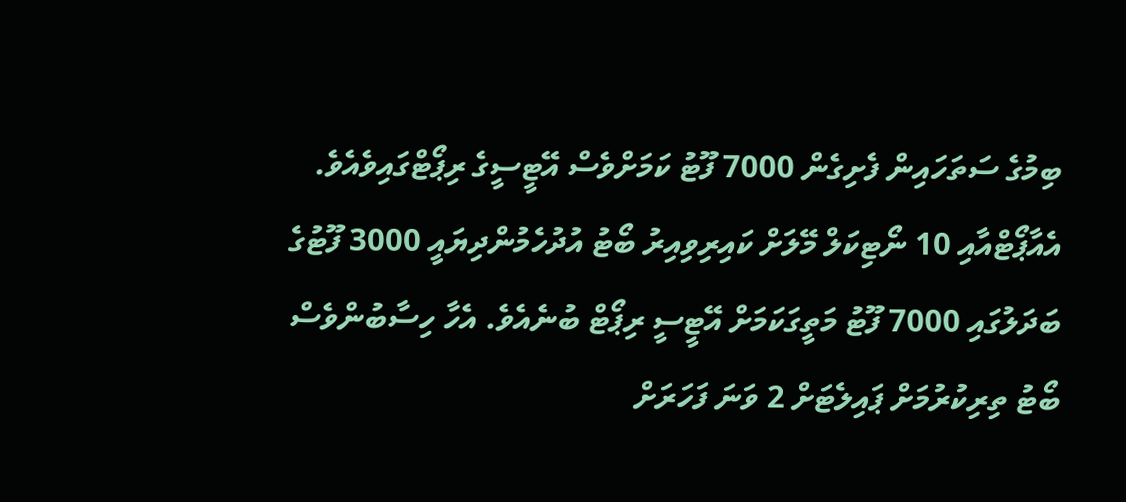ބިމުގެ ސަތަހައިން ފެށިގެން 7000 ފޫޓު ކަމަށްވެސް އޭޓީސީގެ ރިޕޯޓްގައިވެއެވެ.
އެއާޕޯޓްއާއި 10 ނޯޓިކަލް މޭލަށް ކައިރިވިއިރު ބޯޓު އުދުހެމުންދިޔައީ 3000 ފޫޓުގެ ބަދަލުގައި 7000 ފޫޓު މަތީގަކަމަށް އޭޓީސީ ރިޕޯޓް ބުނެއެވެ. އެހާ ހިސާބުންވެސް ބޯޓު ތިރިކުރުމަށް ޕައިލެޓަށް 2 ވަނަ ފަހަރަށް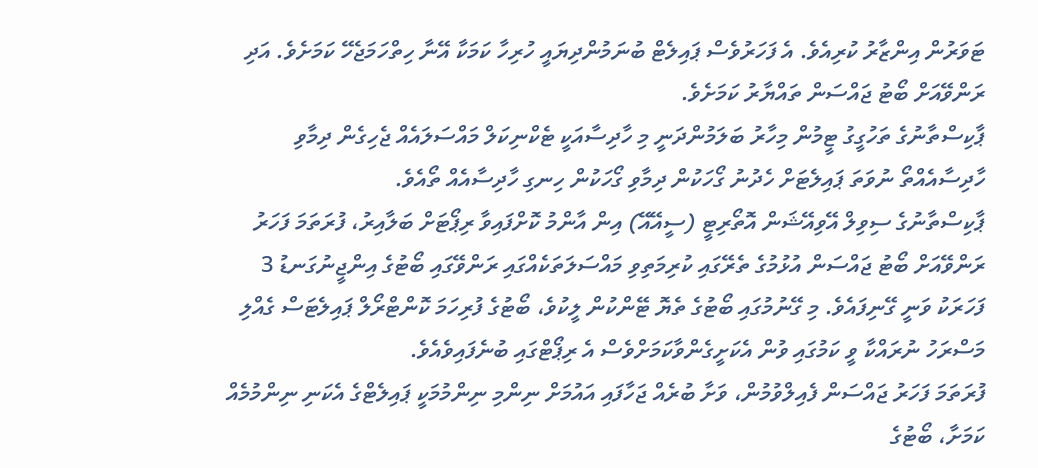ޓަވަރުން އިންޒާރު ކުރިއެވެ. އެ ފަހަރުވެސް ޕައިލެޓް ބުނަމުންދިޔައީ ހުރިހާ ކަމަކާ އޭނާ ހިތްހަމަޖެހޭ ކަމަށެވެ. އަދި ރަންވޭއަށް ބޯޓު ޖައްސަން ތައްޔާރު ކަމަށެވެ.
ޕާކިސްތާނުގެ ތަހުގީގު ޓީމުން މިހާރު ބަލަމުންދަނީ މި ހާދިސާއަކީ ޓެކްނިކަލް މައްސަލައެއް ޖެހިގެން ދިމާވި ހާދިސާއެއްތޯ ނުވަތަ ޕައިލެޓަށް ހެދުނު ގޯހަކުން ދިމާވި ގޯހަކުން ހިނގި ހާދިސާއެއް ތޯއެވެ.
ޕާކިސްތާނުގެ ސިވިލް އޭވިއޭޝަން އޮތޯރިޓީ (ސީއޭއޭ) އިން އާންމު ކޮށްފައިވާ ރިޕޯޓަށް ބަލާއިރު، ފުރަތަމަ ފަހަރު ރަންވޭއަށް ބޯޓު ޖައްސަން އުޅުމުގެ ތެރޭގައި ކުރިމަތިވި މައްސަލަތަކެއްގައި ރަންވޭގައި ބޯޓުގެ އިންޖީނުގަނޑު 3 ފަހަރަކު ވަނީ ގޭނިފައެވެ. މި ގޭނުމުގައި ބޯޓުގެ ތެޔޮ ޓޭންކުން ލީކުވެ، ބޯޓުގެ ފުރިހަމަ ކޮންޓްރޯލް ޕައިލެޓަސް ގެއްލި މަސްރަހު ނުރައްކާ ވީ ކަމުގައި ވުން އެކަށީގެންވާކަމަށްވެސް އެ ރިޕޯޓްގައި ބުނެފައިވެއެވެ.
ފުރަތަމަ ފަހަރު ޖައްސަން ފެއިލްވުމުން، ވަށާ ބުރެއް ޖަހާފައި އައުމަށް ނިންމި ނިންމުމަކީ ޕައިލެޓްގެ އެކަނި ނިންމުމެއް ކަމަށާ، ބޯޓުގެ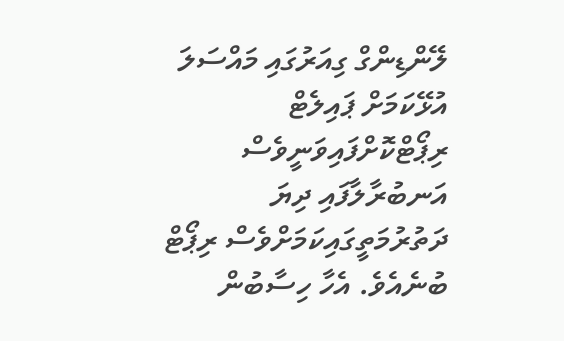ލޭންޑިންގް ގިއަރުގައި މައްސަލަ އުޅޭކަމަށް ޕައިލެޓް ރިޕޯޓްކޮށްފައިވަނީވެސް އަނބުރާލާފައި ދިޔަ ދަތުރުމަތީގައިކަމަށްވެސް ރިޕޯޓް ބުނެއެވެ. އެހާ ހިސާބުން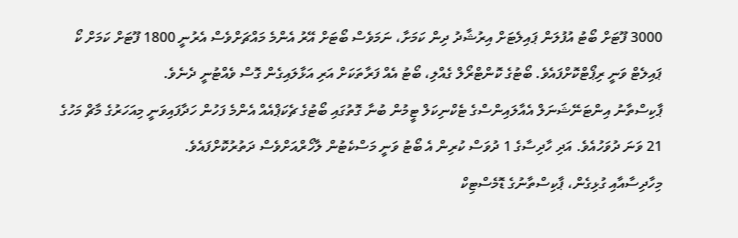3000 ފޫޓަށް ބޯޓު އުފުލަން ޕައިލެޓަށް އިރުޝާދު ދިން ކަމަށާ، ނަމަވެސް ބޯޓަށް އޭރު އެންމެ މައްޗަށްވެސް އެރުނީ 1800 ފޫޓަށް ކަމަށް ކޯ ޕައިލެޓް ވަނީ ރިޕޯޓްކޮށްފައެވެ. ބޯޓުގެ ކޮންޓްރޯލް ގެއްލި، ބޯޓު އެއް ފަރާތަކަށް އަރި އަޅާލައިގެން ގޮސް ވެއްޓުނީ ދެނެވެ.
ޕާކިސްތާނު އިންޓަނޭޝަނަލް އެއާލައިންސްގެ ޓެކްނިކަލް ޓީމުން ބުނާ ގޮތުގައި ބޯޓުގެ ޗެކަޕްއެއް އެންމެ ފަހުން ހަދާފައިވަނީ މިއަހަރުގެ މާޗް މަހުގެ 21 ވަނަ ދުވަހުއެވެ. އަދި ހާދިސާގެ 1 ދުވަސް ކުރިން އެ ބޯޓު ވަނީ މަސްކެޓުން ލާހޯރްއަށްވެސް ދަތުރުކޮށްފައެވެ.
މިހާދިސާއާއި ގުޅިގެން، ޕާކިސްތާނުގެ ޑޮމެސްޓިކް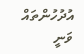އުދުހުންތައް ވަނީ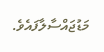މަޑުޖައްސާލާފައެވެ.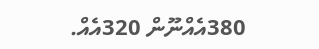380އެއްނޫން 320އެއް.